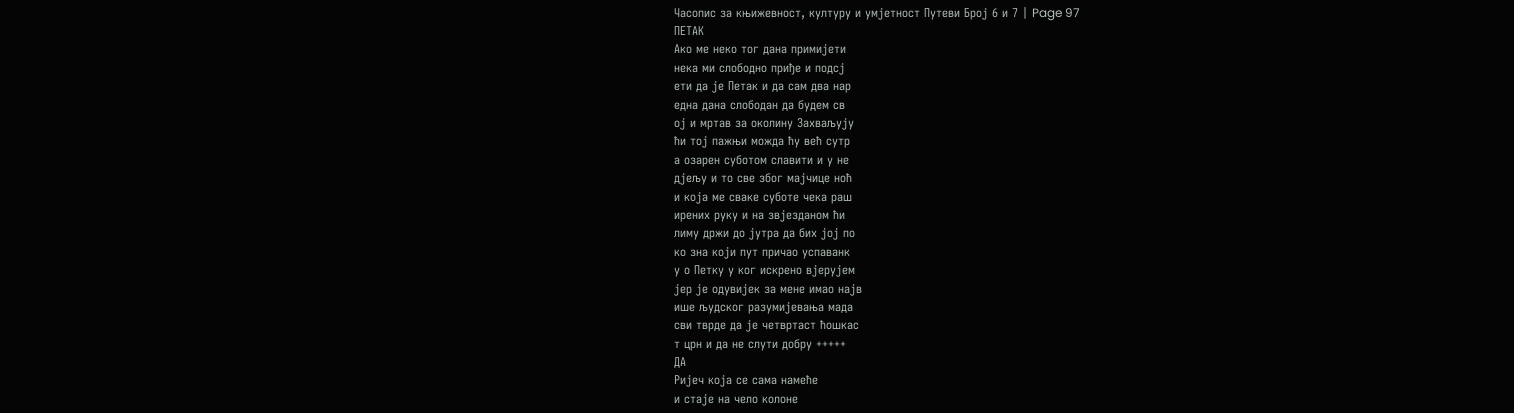Часопис за књижевност, културу и умјетност Путеви Број 6 и 7 | Page 97
ПЕТАК
Ако ме неко тог дана примијети
нека ми слободно приђе и подсј
ети да је Петак и да сам два нар
една дана слободан да будем св
ој и мртав за околину Захваљују
ћи тој пажњи можда ћу већ сутр
а озарен суботом славити и у не
дјељу и то све због мајчице ноћ
и која ме сваке суботе чека раш
ирених руку и на звјезданом ћи
лиму држи до јутра да бих јој по
ко зна који пут причао успаванк
у о Петку у ког искрено вјерујем
јер је одувијек за мене имао најв
ише људског разумијевања мада
сви тврде да је четвртаст ћошкас
т црн и да не слути добру +++++
ДА
Ријеч која се сама намеће
и стаје на чело колоне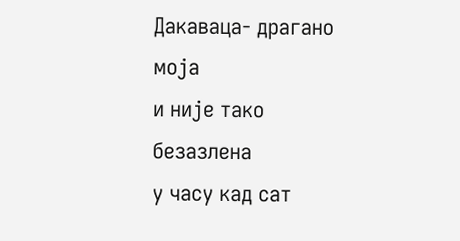Дакаваца- драгано моја
и није тако безазлена
у часу кад сат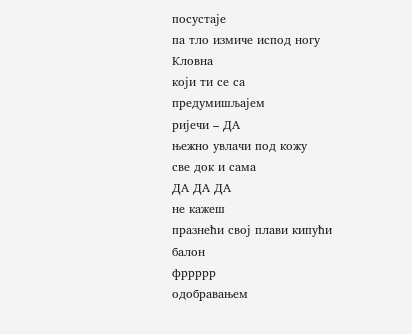посустаје
па тло измиче испод ногу
Кловна
који ти се са предумишљајем
ријечи – ДА
њежно увлачи под кожу
све док и сама
ДА ДА ДА
не кажеш
празнећи свој плави кипући балон
фррррр
одобравањем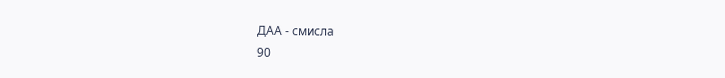ДАА - смисла
90